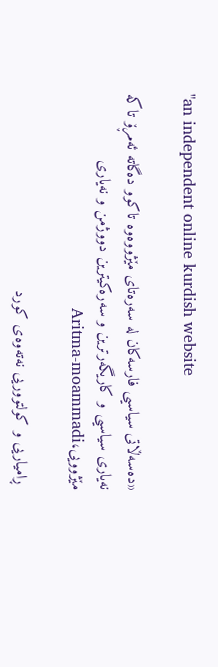"an independent online kurdish website

«ده‌سه‌ڵاتی سیاسیی فارسه‌كان له‌ سه‌ره‌تای مێژووه‌وه‌ تاكوو ده‌گاته‌ ئه‌مڕۆ تاكه‌ نه‌یاری سیاسیی و كاریگه‌رترین و سه‌ره‌كیترین دووژمن و نه‌یاری مێژوویی،Aritma-moammadi

 ڕامیاریی و كولتووریی نه‌ته‌وه‌ی كورد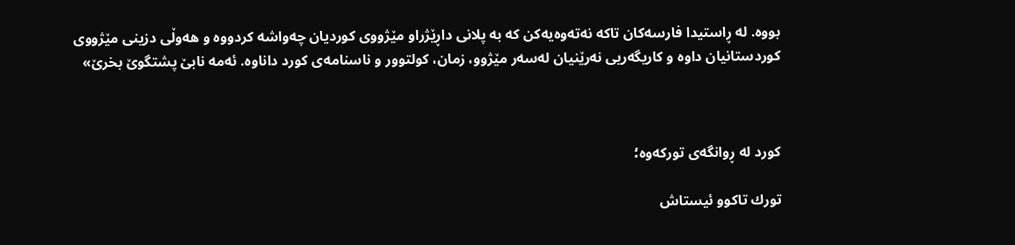بووه. له‌ ڕاستیدا فارسه‌كان تاكه‌ نه‌ته‌وه‌یه‌كن كه‌ به‌ پلانی داڕێژراو مێژووی كوردیان چه‌واشه‌ كردووه‌ و هه‌وڵی دزینی مێژووی كوردستانیان داوه و كاریگه‌ریی نه‌رێنیان له‌سه‌ر مێژوو، زمان، كولتوور و ناسنامه‌ی كورد داناوه‌. ئه‌مه‌ نابێ پشتگوێ بخرێ‌»



كورد له‌ ڕوانگه‌ی توركه‌وه‌؛

تورك تاكوو ئیستاش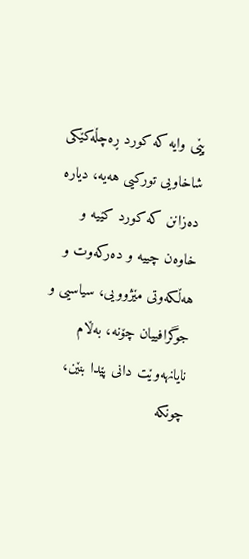پێی وایه‌ كه‌ كورد ڕه‌چڵه‌كێكی شاخاویی توركیی هه‌یه‌، دیاره‌ ده‌زانن كه‌ كورد كێیه‌ و خاوه‌ن چییه‌ و ده‌ركه‌وت و هه‌ڵكه‌وتی مێژوویی، سیاسیی و جوگرافییان چۆنه‌‌، به‌ڵام نایانهه‌وێت دانی پێدا بنێن، چونكه‌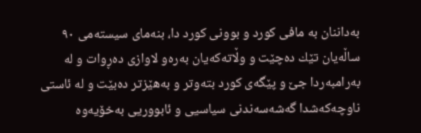به‌داننان به‌ مافی كورد و بوونی كورد دا، بنه‌مای سیسته‌می ٩٠ ساڵه‌یان تێك ده‌چێت و وڵاته‌كه‌یان به‌ره‌و لاوازی ده‌ڕوات و له‌ به‌رامبه‌ردا جێ و پێگه‌ی كورد بته‌وتر و به‌هێزتر ده‌بێت و له‌ ئاستی ناوچه‌كه‌شدا گه‌شه‌سه‌ندنی سیاسیی و ئابووریی به‌خۆیه‌وه‌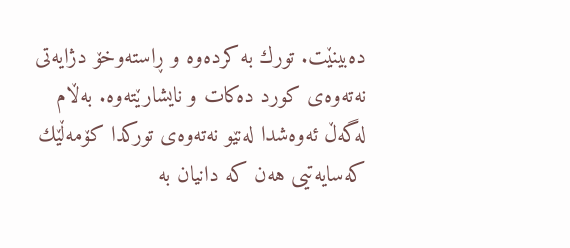ده‌بینێت. تورك به‌ كرده‌وه‌ و ڕاسته‌وخۆ دژایه‌تی نه‌ته‌وه‌ی كورد ده‌كات و نایشارێته‌وه‌. به‌ڵام له‌گه‌ڵ ئه‌وه‌شدا له‌نێو نه‌ته‌وه‌ی توركدا كۆمه‌ڵێك كه‌سایه‌تیی هه‌ن كه‌ دانیان به‌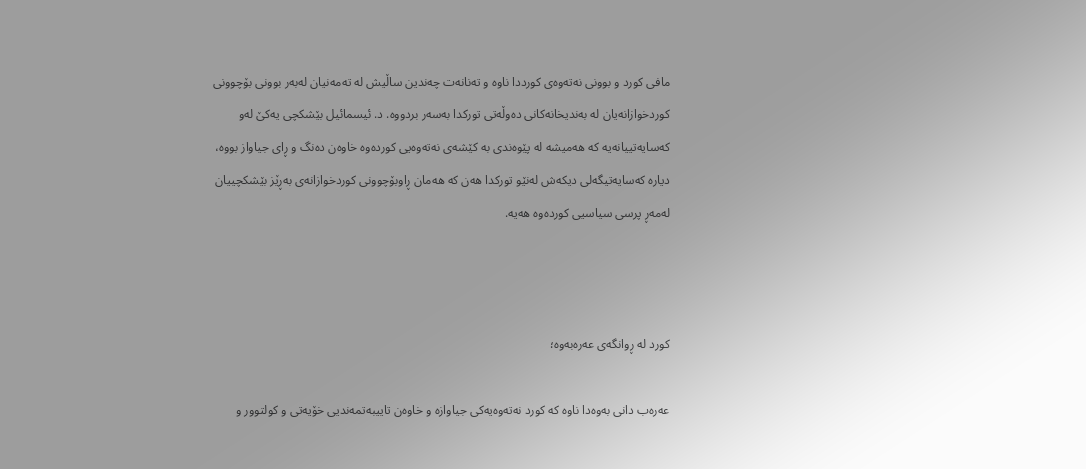مافی كورد و بوونی نه‌ته‌وه‌ی كورددا ناوه‌ و ته‌نانه‌ت چه‌ندین ساڵیش له‌ ته‌مه‌نیان له‌به‌ر بوونی بۆچوونی كوردخوازانه‌یان له‌ به‌ندیخانه‌كانی ده‌وڵه‌تی توركدا به‌سه‌ر بردووه. د. ئیسمائیل بێشكچی یه‌كێ له‌و كه‌سایه‌تییانه‌یه‌ كه‌ هه‌میشه‌ له‌ پێوه‌ندی به‌ كێشه‌ی نه‌ته‌وه‌یی كورده‌وه‌ خاوه‌ن ده‌نگ و ڕای جیاواز بووه‌، دیاره‌ كه‌سایه‌تیگه‌لی دیكه‌ش له‌نێو توركدا هه‌ن كه‌‌ هه‌مان ڕاوبۆچوونی كوردخوازانه‌ی به‌ڕێز بێشكچییان له‌مه‌ڕ پرسی سیاسیی كورده‌وه‌ هه‌یه‌‌.



كورد له‌ ڕوانگه‌ی عه‌ره‌به‌وه‌؛

عه‌ره‌ب دانی به‌وه‌دا ناوه‌ كه‌ كورد نه‌ته‌وه‌یه‌كی جیاوازه‌ و خاوه‌ن تاییبه‌تمه‌ندیی خۆیه‌تی و كولتوور و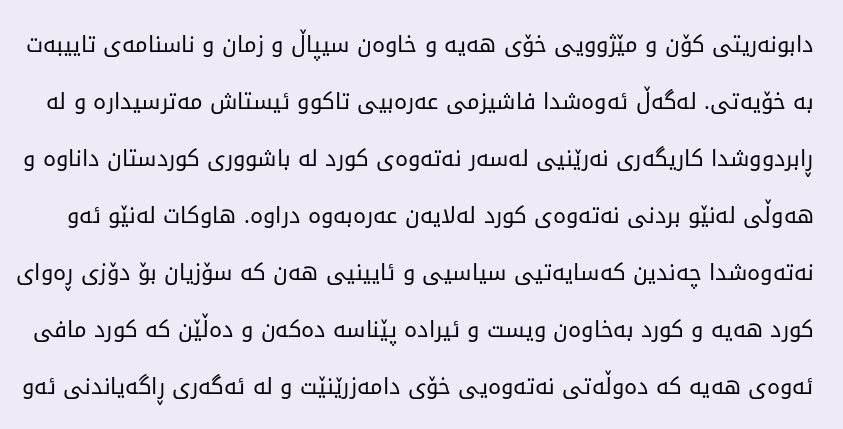دابونه‌ریتی كۆن و مێژوویی خۆی هه‌یه‌ و خاوه‌ن سیپاڵ و زمان و ناسنامه‌ی تاییبه‌ت به‌ خۆیه‌تی. له‌گه‌ڵ ئه‌وه‌شدا فاشیزمی عه‌ره‌بیی تاكوو ئیستاش مه‌ترسیداره‌ و له‌ ڕابردووشدا كاریگه‌ری نه‌رێنیی له‌سه‌ر نه‌ته‌وه‌ی كورد له‌ باشووری كوردستان داناوه‌ و هه‌وڵی‌ له‌نێو بردنی نه‌ته‌وه‌ی كورد له‌لایه‌ن عه‌ره‌به‌وه‌ دراوه‌. هاوكات له‌نێو ئه‌و نه‌ته‌وه‌شدا چه‌ندین كه‌سایه‌تیی سیاسیی و ئایینیی هه‌ن كه‌ سۆزیان بۆ دۆزی ڕه‌وای كورد هه‌یه‌ و كورد به‌خاوه‌ن ویست و ئیراده‌ پێناسه‌ ده‌كه‌ن و ده‌ڵێن كه‌ كورد مافی ئه‌وه‌ی هه‌یه‌ كه‌ ده‌وڵه‌تی نه‌ته‌وه‌یی خۆی دامه‌زرێنێت و له‌ ئه‌گه‌ری ڕاگه‌یاندنی ئه‌و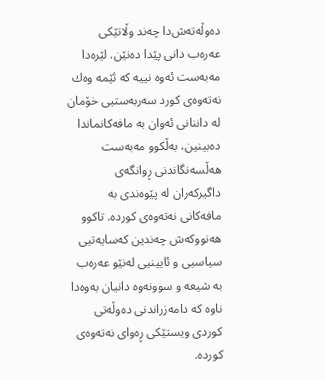ده‌وڵه‌ته‌ش‌دا چه‌ند وڵاتێكی عه‌ره‌ب دانی پێدا ده‌نێن. لێره‌دا مه‌به‌ست ئه‌وه‌ نییه‌ كه‌ ئێمه وه‌ك نه‌ته‌وه‌ی كورد‌ سه‌ربه‌ستیی خۆمان له‌ داننانی ئه‌وان به‌ مافه‌كانماندا ده‌بینین، به‌ڵكوو مه‌به‌ست هه‌ڵسه‌نگاندنی ڕوانگه‌ی داگیركه‌ران له‌ پێوه‌ندی به‌ مافه‌كانی نه‌ته‌وه‌ی كورده‌. تاكوو هه‌نووكه‌ش چه‌ندین كه‌سایه‌تیی سیاسیی و ئایینیی له‌نێو عه‌ره‌ب به‌ شیعه‌ و سوونه‌وه‌ دانیان به‌وه‌دا ناوه‌ كه‌ دامه‌زراندنی ده‌وڵه‌تی كوردی ویستێكی ڕه‌وای نه‌ته‌وه‌ی كورده‌.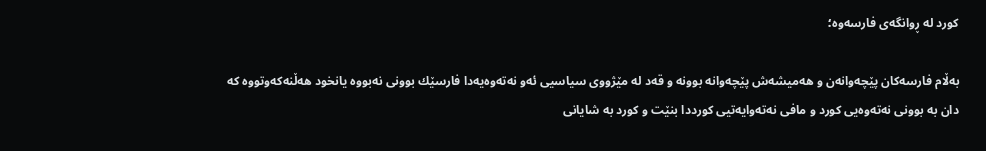كورد له‌ ڕوانگه‌ی فارسه‌وه‌؛

به‌ڵام فارسه‌كان پێچه‌وانه‌ن و هه‌میشه‌ش پێچه‌وانه‌ بوونه‌ و قه‌د له‌ مێژووی سیاسیی ئه‌و نه‌ته‌وه‌یه‌دا فارسێك بوونی نه‌بووه یانخود هه‌ڵنه‌كه‌وتووه‌‌ كه‌ دان به‌ بوونی نه‌ته‌وه‌یی كورد و مافی نه‌ته‌وایه‌تیی كورددا بنێت و كورد به‌ شایانی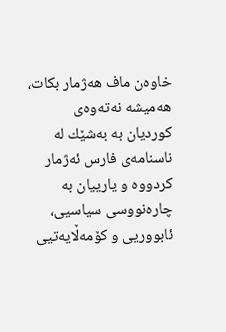خاوه‌ن ماف هه‌ژمار بكات، هه‌میشه‌ نه‌ته‌وه‌ی كوردیان به‌ به‌شێك له‌ ناسنامه‌ی فارس ئه‌ژمار كردووه‌ و یارییان به‌ چاره‌نووسی سیاسیی، ئابووریی و كۆمه‌ڵایه‌تیی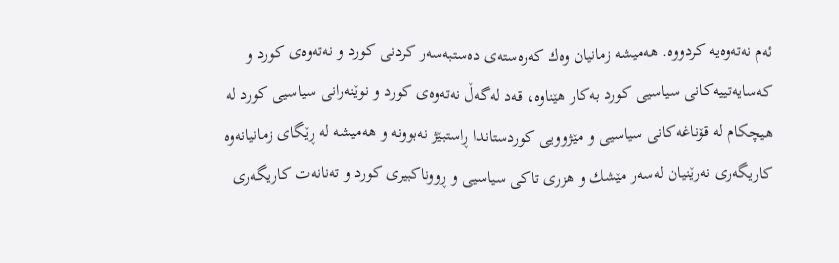ئه‌م نه‌ته‌وه‌یه‌ كردووه‌. هه‌میشه‌ زمانیان وه‌ك كه‌ره‌سته‌ی ده‌ستبه‌سه‌ر كردنی كورد و نه‌ته‌وه‌ی كورد و كه‌سایه‌تییه‌كانی سیاسیی كورد به‌كار هێناوه‌، قه‌د له‌گه‌ڵ نه‌ته‌وه‌ی كورد و نوێنه‌رانی سیاسیی كورد له‌ هیچكام له‌ قۆناغه‌كانی سیاسیی و مێژوویی كوردستاندا ڕاستبێژ نه‌بوونه‌ و هه‌میشه‌ له‌ ڕێگای زمانیانه‌وه‌ كاریگه‌ری نه‌رێنیان له‌سه‌ر مێشك و هزری تاكی سیاسیی و ڕووناكبیری كورد و ته‌نانه‌ت كاریگه‌ری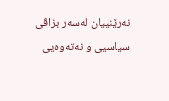نه‌رێنییان له‌سه‌ر بزاڤی سیاسیی و نه‌ته‌وه‌یی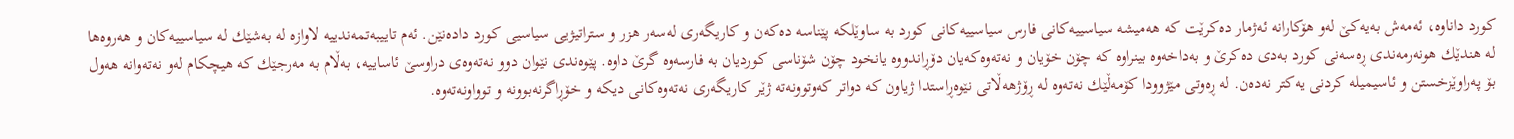كورد داناوه‌، ئه‌مه‌ش به‌یه‌كێ له‌و هۆكارانه‌ ئه‌ژمار ده‌كرێت كه‌ هه‌میشه‌ سیاسییه‌كانی فارس سیاسییه‌كانی كورد به‌ ساوێلكه‌ پێناسه‌ ده‌كه‌ن و كاریگه‌ری له‌سه‌ر هزر و ستراتیژیی سیاسیی كورد داده‌نێن. ئه‌م تاییبه‌تمه‌ندییه‌ لاوازه‌ له‌ به‌شێك له‌ سیاسییه‌كان و هه‌روه‌ها له‌ هندێك هونه‌رمه‌ندی ڕه‌سه‌نی كورد به‌دی ده‌كرێ و به‌داخه‌وه‌ بینراوه‌ كه‌ چۆن خۆیان و نه‌ته‌وه‌كه‌یان دۆڕاندووه‌ یانخود چۆن شۆناسی كوردیان به‌ فارسه‌وه‌ گرێ داوه‌. پێوه‌ندی نێوان دوو نه‌ته‌وه‌ی دراوسێ ئاساییه‌، به‌ڵام به‌ مه‌رجێك كه‌ هیچكام له‌و نه‌ته‌وانه‌ هه‌ول بۆ په‌راوێزخستن و ئاسیمیله‌ كردنی یه‌كتر نه‌ده‌ن. له‌ ڕه‌وتی مێژوودا كۆمه‌ڵێك نه‌ته‌وه‌ له‌ ڕۆژهه‌ڵاتی نێوه‌ڕاستدا ژیاون كه‌ دواتر كه‌وتوونه‌ته‌ ژێر كاریگه‌ری نه‌ته‌وه‌كانی دیكه‌ و خۆڕاگرنه‌بوونه‌ و توواونه‌ته‌وه‌.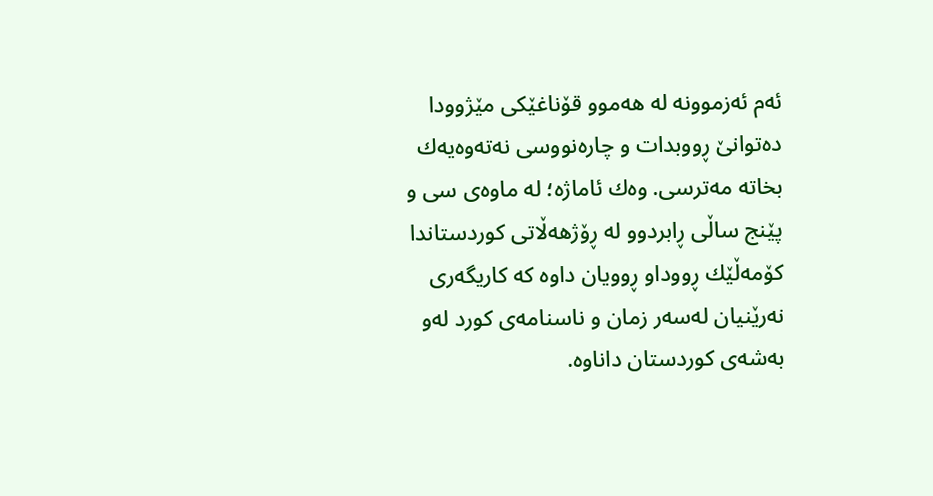ئه‌م‌ ئه‌زموونه‌ له‌ هه‌موو قۆناغێكی مێژوودا ده‌توانێ ڕووبدات و چاره‌نووسی نه‌ته‌وه‌یه‌ك بخاته‌ مه‌ترسی. وه‌ك ئاماژه‌؛ له‌ ماوه‌ی سی و پێنج ساڵی ڕابردوو له‌ ڕۆژهه‌ڵاتی كوردستاندا كۆمه‌ڵێك ڕووداو ڕوویان داوه‌ كه‌ كاریگه‌ری نه‌رێنیان له‌سه‌ر زمان و ناسنامه‌ی كورد له‌و به‌شه‌ی كوردستان داناوه‌.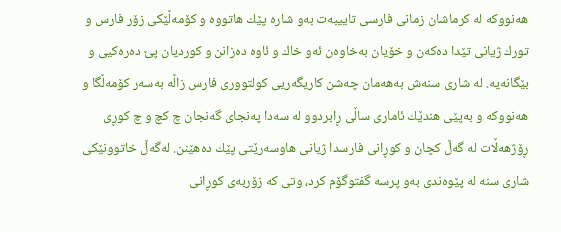هه‌نووكه‌ له‌ كرماشان زمانی فارسی تاییبه‌ت به‌و شاره‌ پێك هاتووه‌ و كۆمه‌ڵێكی زۆر فارس و تورك ژیانی تێدا ده‌كه‌ن و خۆیان به‌خاوه‌ن ئه‌و خاك و ئاوه‌ ده‌زانن و كوردیان پێ ده‌ره‌كیی و بێگانه‌یه‌‌. له‌ شاری سنه‌ش به‌هه‌مان چه‌شن كاریگه‌ریی كولتووری فارس زاڵه‌ به‌سه‌ر كۆمه‌ڵگا و هه‌نووكه‌ و به‌پێی هندێك ئاماری ساڵی ڕابردوو له‌ سه‌دا په‌نجای گه‌نجان چ كچ و چ كوڕی ڕۆژهه‌ڵات له‌ گه‌ڵ كچان و كوڕانی فارسدا ژیانی هاوسه‌رێتی پێك ده‌هێنن. له‌گه‌ڵ خاتوونێكی شاری سنه‌ له‌ پێوه‌ندی به‌و پرسه‌ گفتوگۆم كرد، وتی كه‌ زۆربه‌ی كوڕانی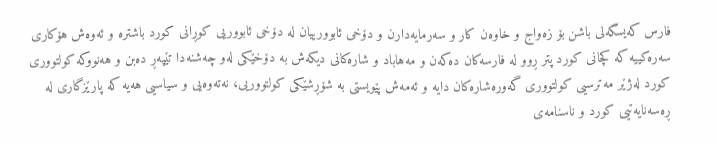فارس كه‌یسگه‌لی باشن بۆ زه‌واج و خاوه‌ن كار و سه‌رمایه‌دارن و دۆخی ئابوورییان له‌ دۆخی ئابووریی كوڕانی كورد باشتره‌ و ئه‌وه‌ش هۆكاری سه‌ره‌كییه‌ كه‌ كچانی كورد پتر ڕوو له‌ فارسه‌كان ده‌كه‌ن و مه‌هاباد و شاره‌كانی دیكه‌ش به‌ دۆخێكی له‌و چه‌شنه‌دا تێپه‌ڕ ده‌بن و هه‌نووكه‌ كولتووری كورد له‌ژێر مه‌ترسیی كولتووری گه‌وره‌شاره‌كان دایه‌ و ئه‌مه‌ش پێویستی به‌ شۆڕشێكی كولتووریی، نه‌ته‌وه‌یی و سیاسیی هه‌یه‌ كه‌ پارێزگاری له‌ ڕه‌سه‌نایه‌تیی كورد و ناسنامه‌ی‌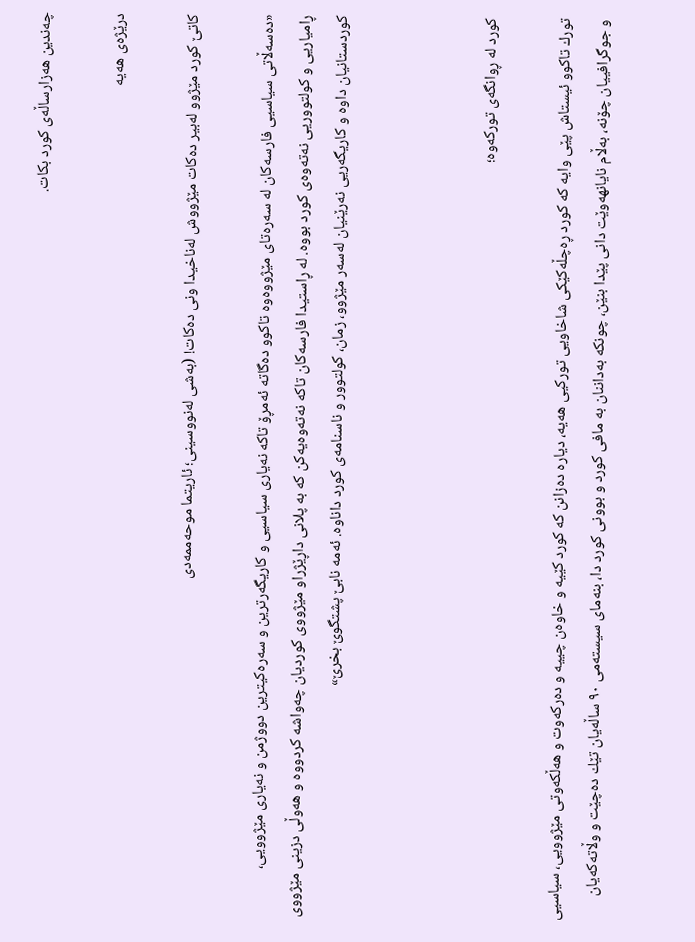چه‌ندین هه‌زارساڵه‌ی كورد بكات.

درێژه‌ی هه‌یه‌

كاتێ كورد مێژوو له‌بیر ده‌كات مێژووش له‌ناخیدا ونی ده‌كات! (به‌شی له‌نووسینی؛ ئاریتما موحه‌ممه‌دی

«ده‌سه‌ڵاتی سیاسیی فارسه‌كان له‌ سه‌ره‌تای مێژووه‌وه‌ تاكوو ده‌گاته‌ ئه‌مڕۆ تاكه‌ نه‌یاری سیاسیی و كاریگه‌رترین و سه‌ره‌كیترین دووژمن و نه‌یاری مێژوویی، ڕامیاریی و كولتووریی نه‌ته‌وه‌ی كورد بووه. له‌ ڕاستیدا فارسه‌كان تاكه‌ نه‌ته‌وه‌یه‌كن كه‌ به‌ پلانی داڕێژراو مێژووی كوردیان چه‌واشه‌ كردووه‌ و هه‌وڵی دزینی مێژووی كوردستانیان داوه و كاریگه‌ریی نه‌رێنیان له‌سه‌ر مێژوو، زمان، كولتوور و ناسنامه‌ی كورد داناوه‌. ئه‌مه‌ نابێ پشتگوێ بخرێ‌»



كورد له‌ ڕوانگه‌ی توركه‌وه‌؛

تورك تاكوو ئیستاش پێی وایه‌ كه‌ كورد ڕه‌چڵه‌كێكی شاخاویی توركیی هه‌یه‌، دیاره‌ ده‌زانن كه‌ كورد كێیه‌ و خاوه‌ن چییه‌ و ده‌ركه‌وت و هه‌ڵكه‌وتی مێژوویی، سیاسیی و جوگرافییان چۆنه‌‌، به‌ڵام نایانهه‌وێت دانی پێدا بنێن، چونكه‌ به‌داننان به‌ مافی كورد و بوونی كورد دا، بنه‌مای سیسته‌می ٩٠ ساڵه‌یان تێك ده‌چێت و وڵاته‌كه‌یان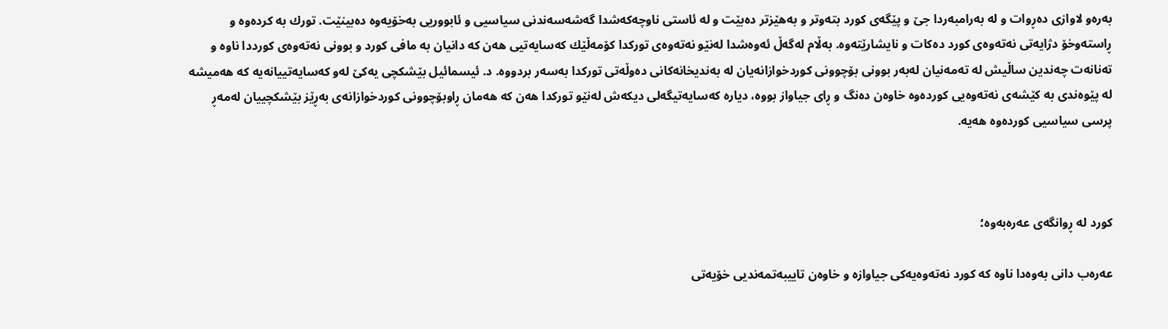به‌ره‌و لاوازی ده‌ڕوات و له‌ به‌رامبه‌ردا جێ و پێگه‌ی كورد بته‌وتر و به‌هێزتر ده‌بێت و له‌ ئاستی ناوچه‌كه‌شدا گه‌شه‌سه‌ندنی سیاسیی و ئابووریی به‌خۆیه‌وه‌ ده‌بینێت. تورك به‌ كرده‌وه‌ و ڕاسته‌وخۆ دژایه‌تی نه‌ته‌وه‌ی كورد ده‌كات و نایشارێته‌وه‌. به‌ڵام له‌گه‌ڵ ئه‌وه‌شدا له‌نێو نه‌ته‌وه‌ی توركدا كۆمه‌ڵێك كه‌سایه‌تیی هه‌ن كه‌ دانیان به‌ مافی كورد و بوونی نه‌ته‌وه‌ی كورددا ناوه‌ و ته‌نانه‌ت چه‌ندین ساڵیش له‌ ته‌مه‌نیان له‌به‌ر بوونی بۆچوونی كوردخوازانه‌یان له‌ به‌ندیخانه‌كانی ده‌وڵه‌تی توركدا به‌سه‌ر بردووه. د. ئیسمائیل بێشكچی یه‌كێ له‌و كه‌سایه‌تییانه‌یه‌ كه‌ هه‌میشه‌ له‌ پێوه‌ندی به‌ كێشه‌ی نه‌ته‌وه‌یی كورده‌وه‌ خاوه‌ن ده‌نگ و ڕای جیاواز بووه‌، دیاره‌ كه‌سایه‌تیگه‌لی دیكه‌ش له‌نێو توركدا هه‌ن كه‌‌ هه‌مان ڕاوبۆچوونی كوردخوازانه‌ی به‌ڕێز بێشكچییان له‌مه‌ڕ پرسی سیاسیی كورده‌وه‌ هه‌یه‌‌.



كورد له‌ ڕوانگه‌ی عه‌ره‌به‌وه‌؛

عه‌ره‌ب دانی به‌وه‌دا ناوه‌ كه‌ كورد نه‌ته‌وه‌یه‌كی جیاوازه‌ و خاوه‌ن تاییبه‌تمه‌ندیی خۆیه‌تی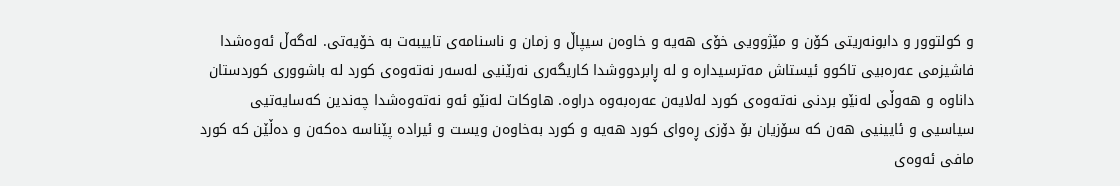و كولتوور و دابونه‌ریتی كۆن و مێژوویی خۆی هه‌یه‌ و خاوه‌ن سیپاڵ و زمان و ناسنامه‌ی تاییبه‌ت به‌ خۆیه‌تی. له‌گه‌ڵ ئه‌وه‌شدا فاشیزمی عه‌ره‌بیی تاكوو ئیستاش مه‌ترسیداره‌ و له‌ ڕابردووشدا كاریگه‌ری نه‌رێنیی له‌سه‌ر نه‌ته‌وه‌ی كورد له‌ باشووری كوردستان داناوه‌ و هه‌وڵی‌ له‌نێو بردنی نه‌ته‌وه‌ی كورد له‌لایه‌ن عه‌ره‌به‌وه‌ دراوه‌. هاوكات له‌نێو ئه‌و نه‌ته‌وه‌شدا چه‌ندین كه‌سایه‌تیی سیاسیی و ئایینیی هه‌ن كه‌ سۆزیان بۆ دۆزی ڕه‌وای كورد هه‌یه‌ و كورد به‌خاوه‌ن ویست و ئیراده‌ پێناسه‌ ده‌كه‌ن و ده‌ڵێن كه‌ كورد مافی ئه‌وه‌ی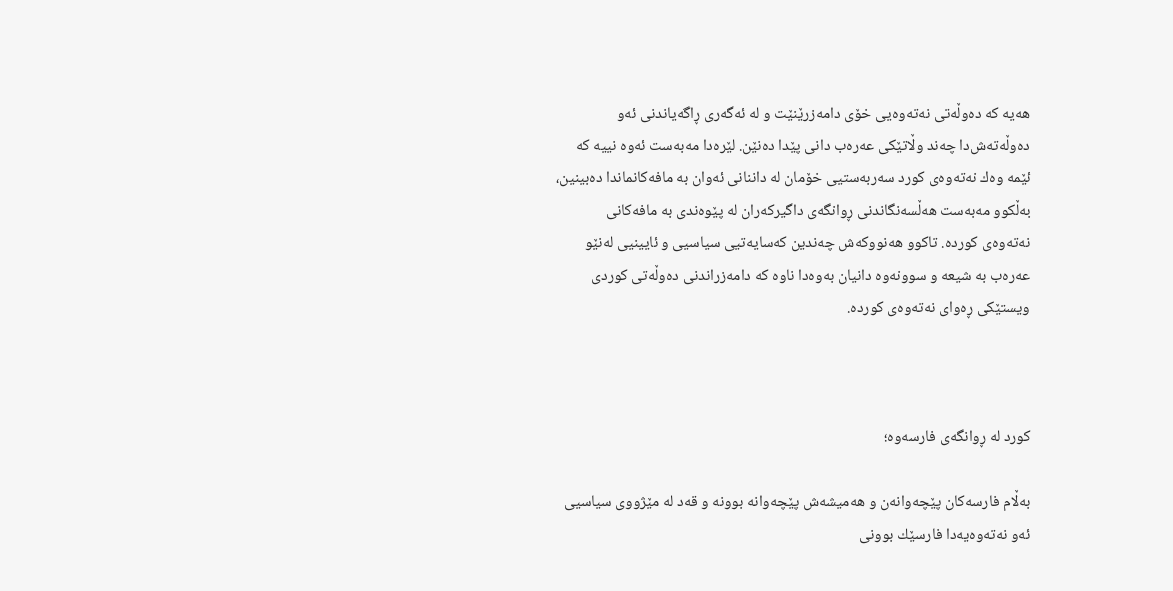هه‌یه‌ كه‌ ده‌وڵه‌تی نه‌ته‌وه‌یی خۆی دامه‌زرێنێت و له‌ ئه‌گه‌ری ڕاگه‌یاندنی ئه‌و ده‌وڵه‌ته‌ش‌دا چه‌ند وڵاتێكی عه‌ره‌ب دانی پێدا ده‌نێن. لێره‌دا مه‌به‌ست ئه‌وه‌ نییه‌ كه‌ ئێمه وه‌ك نه‌ته‌وه‌ی كورد‌ سه‌ربه‌ستیی خۆمان له‌ داننانی ئه‌وان به‌ مافه‌كانماندا ده‌بینین، به‌ڵكوو مه‌به‌ست هه‌ڵسه‌نگاندنی ڕوانگه‌ی داگیركه‌ران له‌ پێوه‌ندی به‌ مافه‌كانی نه‌ته‌وه‌ی كورده‌. تاكوو هه‌نووكه‌ش چه‌ندین كه‌سایه‌تیی سیاسیی و ئایینیی له‌نێو عه‌ره‌ب به‌ شیعه‌ و سوونه‌وه‌ دانیان به‌وه‌دا ناوه‌ كه‌ دامه‌زراندنی ده‌وڵه‌تی كوردی ویستێكی ڕه‌وای نه‌ته‌وه‌ی كورده‌.



كورد له‌ ڕوانگه‌ی فارسه‌وه‌؛

به‌ڵام فارسه‌كان پێچه‌وانه‌ن و هه‌میشه‌ش پێچه‌وانه‌ بوونه‌ و قه‌د له‌ مێژووی سیاسیی ئه‌و نه‌ته‌وه‌یه‌دا فارسێك بوونی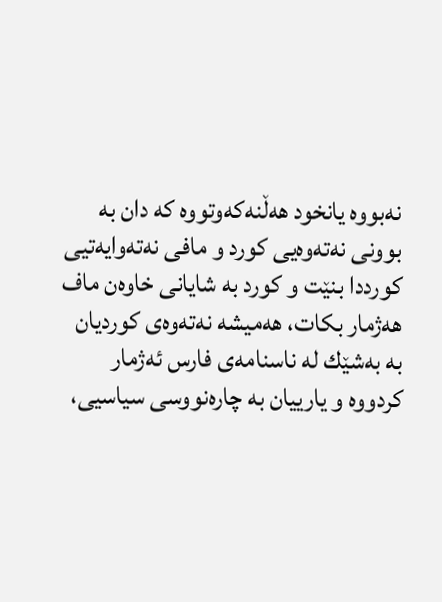نه‌بووه یانخود هه‌ڵنه‌كه‌وتووه‌‌ كه‌ دان به‌ بوونی نه‌ته‌وه‌یی كورد و مافی نه‌ته‌وایه‌تیی كورددا بنێت و كورد به‌ شایانی خاوه‌ن ماف هه‌ژمار بكات، هه‌میشه‌ نه‌ته‌وه‌ی كوردیان به‌ به‌شێك له‌ ناسنامه‌ی فارس ئه‌ژمار كردووه‌ و یارییان به‌ چاره‌نووسی سیاسیی،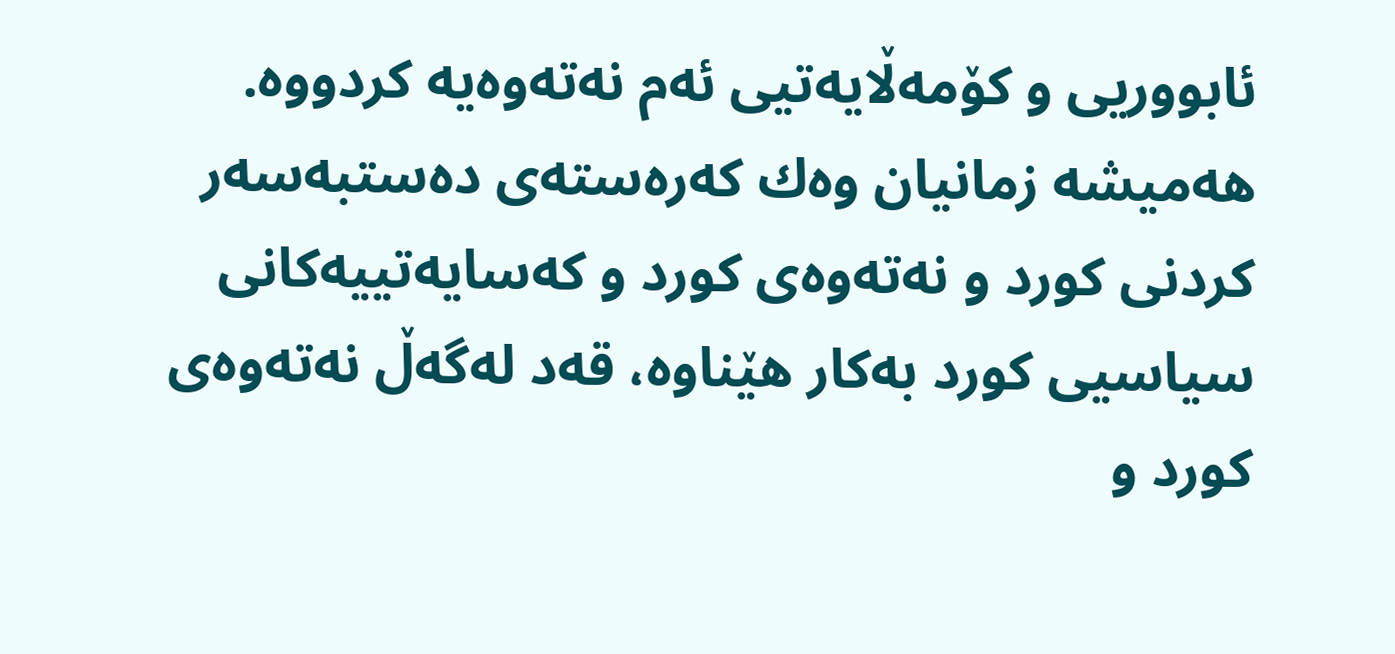ئابووریی و كۆمه‌ڵایه‌تیی ئه‌م نه‌ته‌وه‌یه‌ كردووه‌. هه‌میشه‌ زمانیان وه‌ك كه‌ره‌سته‌ی ده‌ستبه‌سه‌ر كردنی كورد و نه‌ته‌وه‌ی كورد و كه‌سایه‌تییه‌كانی سیاسیی كورد به‌كار هێناوه‌، قه‌د له‌گه‌ڵ نه‌ته‌وه‌ی كورد و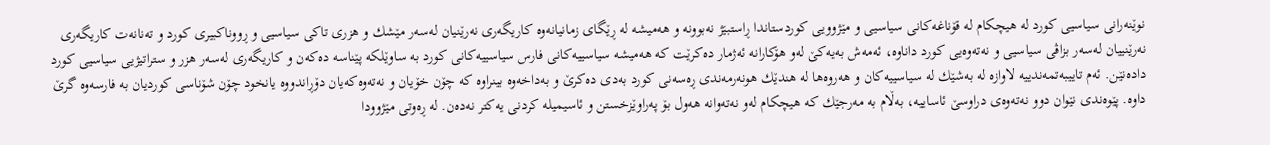نوێنه‌رانی سیاسیی كورد له‌ هیچكام له‌ قۆناغه‌كانی سیاسیی و مێژوویی كوردستاندا ڕاستبێژ نه‌بوونه‌ و هه‌میشه‌ له‌ ڕێگای زمانیانه‌وه‌ كاریگه‌ری نه‌رێنیان له‌سه‌ر مێشك و هزری تاكی سیاسیی و ڕووناكبیری كورد و ته‌نانه‌ت كاریگه‌ری نه‌رێنییان له‌سه‌ر بزاڤی سیاسیی و نه‌ته‌وه‌یی كورد داناوه‌، ئه‌مه‌ش به‌یه‌كێ له‌و هۆكارانه‌ ئه‌ژمار ده‌كرێت كه‌ هه‌میشه‌ سیاسییه‌كانی فارس سیاسییه‌كانی كورد به‌ ساوێلكه‌ پێناسه‌ ده‌كه‌ن و كاریگه‌ری له‌سه‌ر هزر و ستراتیژیی سیاسیی كورد داده‌نێن. ئه‌م تاییبه‌تمه‌ندییه‌ لاوازه‌ له‌ به‌شێك له‌ سیاسییه‌كان و هه‌روه‌ها له‌ هندێك هونه‌رمه‌ندی ڕه‌سه‌نی كورد به‌دی ده‌كرێ و به‌داخه‌وه‌ بینراوه‌ كه‌ چۆن خۆیان و نه‌ته‌وه‌كه‌یان دۆڕاندووه‌ یانخود چۆن شۆناسی كوردیان به‌ فارسه‌وه‌ گرێ داوه‌. پێوه‌ندی نێوان دوو نه‌ته‌وه‌ی دراوسێ ئاساییه‌، به‌ڵام به‌ مه‌رجێك كه‌ هیچكام له‌و نه‌ته‌وانه‌ هه‌ول بۆ په‌راوێزخستن و ئاسیمیله‌ كردنی یه‌كتر نه‌ده‌ن. له‌ ڕه‌وتی مێژوودا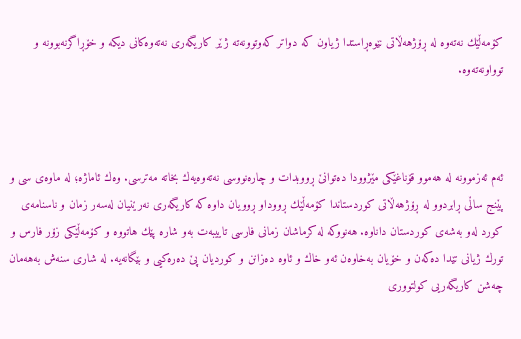كۆمه‌ڵێك نه‌ته‌وه‌ له‌ ڕۆژهه‌ڵاتی نێوه‌ڕاستدا ژیاون كه‌ دواتر كه‌وتوونه‌ته‌ ژێر كاریگه‌ری نه‌ته‌وه‌كانی دیكه‌ و خۆڕاگرنه‌بوونه‌ و توواونه‌ته‌وه‌.



ئه‌م‌ ئه‌زموونه‌ له‌ هه‌موو قۆناغێكی مێژوودا ده‌توانێ ڕووبدات و چاره‌نووسی نه‌ته‌وه‌یه‌ك بخاته‌ مه‌ترسی. وه‌ك ئاماژه‌؛ له‌ ماوه‌ی سی و پێنج ساڵی ڕابردوو له‌ ڕۆژهه‌ڵاتی كوردستاندا كۆمه‌ڵێك ڕووداو ڕوویان داوه‌ كه‌ كاریگه‌ری نه‌رێنیان له‌سه‌ر زمان و ناسنامه‌ی كورد له‌و به‌شه‌ی كوردستان داناوه‌. هه‌نووكه‌ له‌ كرماشان زمانی فارسی تاییبه‌ت به‌و شاره‌ پێك هاتووه‌ و كۆمه‌ڵێكی زۆر فارس و تورك ژیانی تێدا ده‌كه‌ن و خۆیان به‌خاوه‌ن ئه‌و خاك و ئاوه‌ ده‌زانن و كوردیان پێ ده‌ره‌كیی و بێگانه‌یه‌‌. له‌ شاری سنه‌ش به‌هه‌مان چه‌شن كاریگه‌ریی كولتووری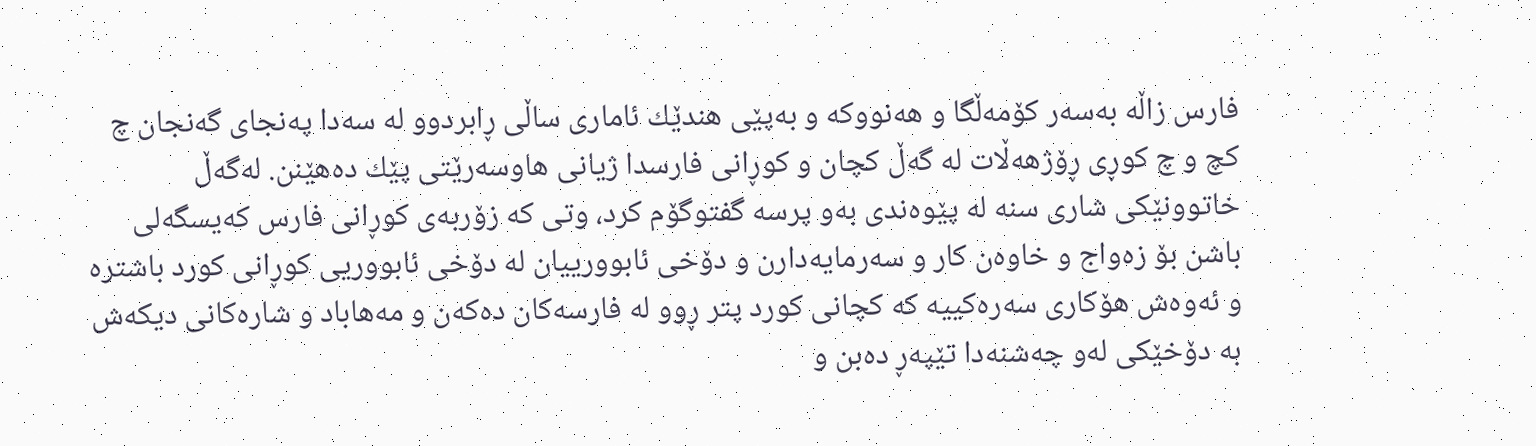فارس زاڵه‌ به‌سه‌ر كۆمه‌ڵگا و هه‌نووكه‌ و به‌پێی هندێك ئاماری ساڵی ڕابردوو له‌ سه‌دا په‌نجای گه‌نجان چ كچ و چ كوڕی ڕۆژهه‌ڵات له‌ گه‌ڵ كچان و كوڕانی فارسدا ژیانی هاوسه‌رێتی پێك ده‌هێنن. له‌گه‌ڵ خاتوونێكی شاری سنه‌ له‌ پێوه‌ندی به‌و پرسه‌ گفتوگۆم كرد، وتی كه‌ زۆربه‌ی كوڕانی فارس كه‌یسگه‌لی باشن بۆ زه‌واج و خاوه‌ن كار و سه‌رمایه‌دارن و دۆخی ئابوورییان له‌ دۆخی ئابووریی كوڕانی كورد باشتره‌ و ئه‌وه‌ش هۆكاری سه‌ره‌كییه‌ كه‌ كچانی كورد پتر ڕوو له‌ فارسه‌كان ده‌كه‌ن و مه‌هاباد و شاره‌كانی دیكه‌ش به‌ دۆخێكی له‌و چه‌شنه‌دا تێپه‌ڕ ده‌بن و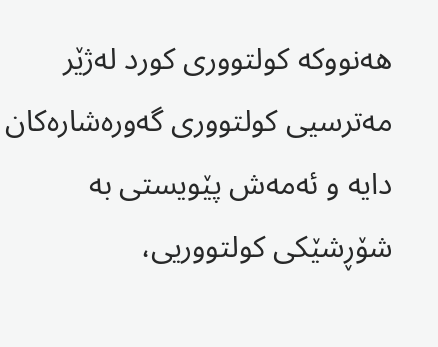هه‌نووكه‌ كولتووری كورد له‌ژێر مه‌ترسیی كولتووری گه‌وره‌شاره‌كان دایه‌ و ئه‌مه‌ش پێویستی به‌ شۆڕشێكی كولتووریی،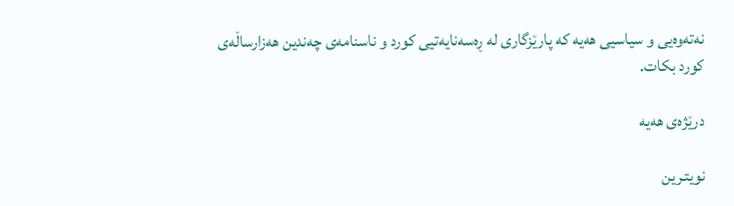نه‌ته‌وه‌یی و سیاسیی هه‌یه‌ كه‌ پارێزگاری له‌ ڕه‌سه‌نایه‌تیی كورد و ناسنامه‌ی‌ چه‌ندین هه‌زارساڵه‌ی كورد بكات.

درێژه‌ی هه‌یه‌

نویتـرین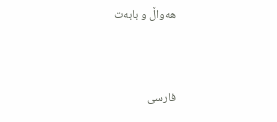هەواڵ و بابەت


فارسی